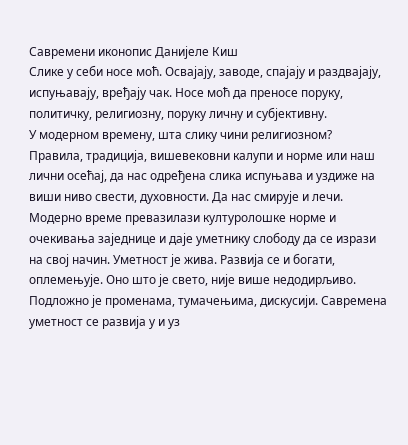Савремени иконопис Данијеле Киш
Слике у себи носе моћ. Освајају, заводе, спајају и раздвајају, испуњавају, вређају чак. Носе моћ да преносе поруку, политичку, религиозну, поруку личну и субјективну.
У модерном времену, шта слику чини религиозном? Правила, традиција, вишевековни калупи и норме или наш лични осећај, да нас одређена слика испуњава и уздиже на виши ниво свести, духовности. Да нас смирује и лечи.
Модерно време превазилази културолошке норме и очекивања заједнице и даје уметнику слободу да се изрази на свој начин. Уметност је жива. Развија се и богати, оплемењује. Оно што је свето, није више недодирљиво. Подложно је променама, тумачењима, дискусији. Савремена уметност се развија у и уз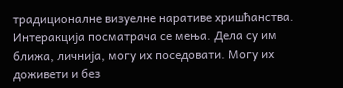традиционалне визуелне наративе хришћанства.
Интеракција посматрача се мења. Дела су им ближа, личнија, могу их поседовати. Могу их доживети и без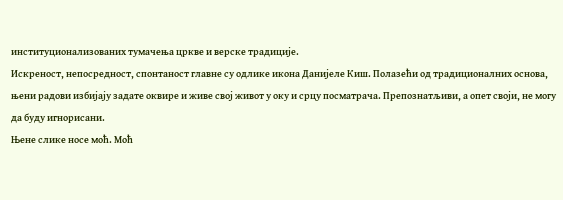институционализованих тумачења цркве и верске традиције.
Искреност, непосредност, спонтаност главне су одлике икона Данијеле Киш. Полазећи од традиционалних основа, њени радови избијају задате оквире и живе свој живот у оку и срцу посматрача. Препознатљиви, а опет своји, не могу да буду игнорисани.
Њене слике носе моћ. Моћ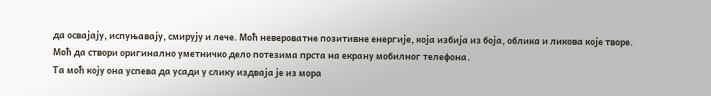да освајају, испуњавају, смирују и лече. Моћ невероватне позитивне енергије, која избија из боја, облика и ликова које творе. Моћ да створи оригинално уметничко дело потезима прста на екрану мобилног телефона.
Та моћ коју она успева да усади у слику издваја је из мора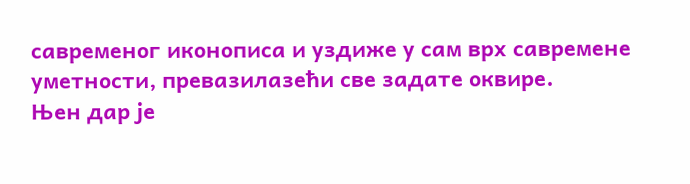савременог иконописа и уздиже у сам врх савремене уметности, превазилазећи све задате оквире.
Њен дар је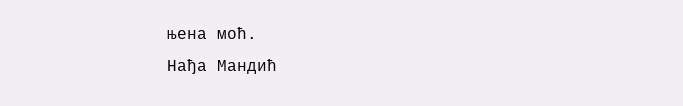њена моћ.
Нађа Мандић